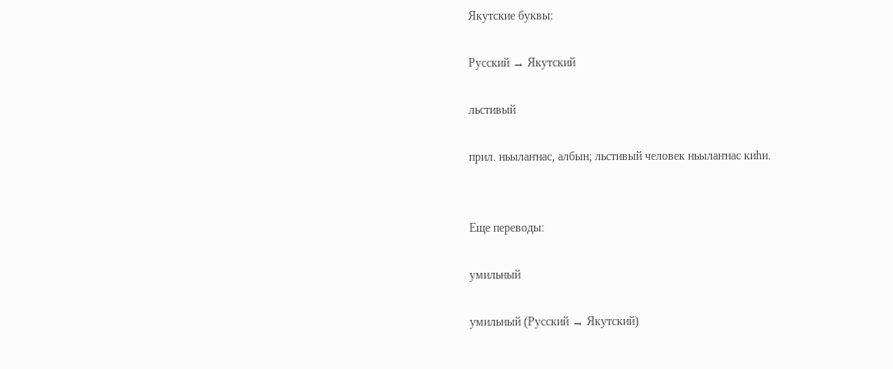Якутские буквы:

Русский → Якутский

льстивый

прил. ньылаҥнас, албын; льстивый человек ньылаҥнас киһи.


Еще переводы:

умильный

умильный (Русский → Якутский)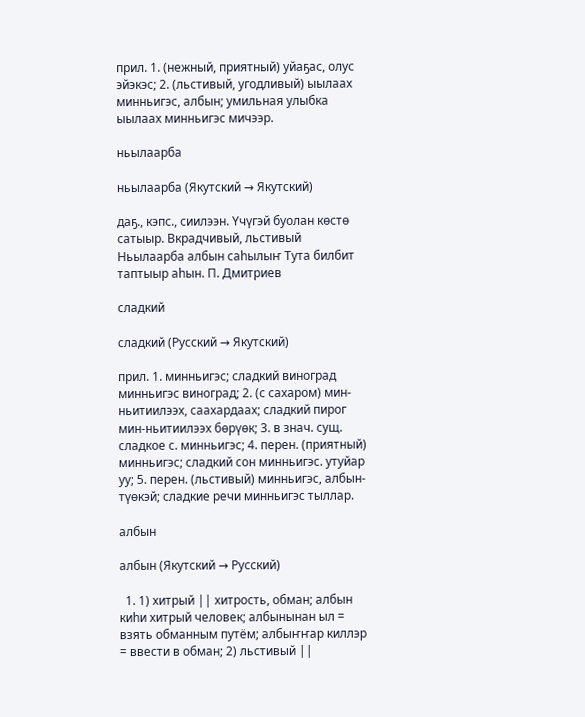прил. 1. (нежный, приятный) уйаҕас, олус эйэкэс; 2. (льстивый, угодливый) ыылаах минньигэс, албын; умильная улыбка ыылаах минньигэс мичээр.

ньылаарба

ньылаарба (Якутский → Якутский)

даҕ., кэпс., сиилээн. Үчүгэй буолан көстө сатыыр. Вкрадчивый, льстивый
Ньылаарба албын саһылыҥ Тута билбит таптыыр аһын. П. Дмитриев

сладкий

сладкий (Русский → Якутский)

прил. 1. минньигэс; сладкий виноград минньигэс виноград; 2. (с сахаром) мин-ньитиилээх, саахардаах; сладкий пирог мин-ньитиилээх бөрүөк; 3. в знач. сущ. сладкое с. минньигэс; 4. перен. (приятный) минньигэс; сладкий сон минньигэс. утуйар уу; 5. перен. (льстивый) минньигэс, албын-түөкэй; сладкие речи минньигэс тыллар.

албын

албын (Якутский → Русский)

  1. 1) хитрый || хитрость, обман; албын киһи хитрый человек; албынынан ыл = взять обманным путём; албыҥҥар киллэр = ввести в обман; 2) льстивый ||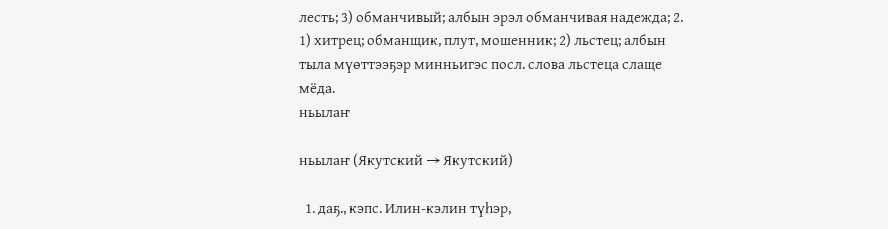лесть; 3) обманчивый; албын эрэл обманчивая надежда; 2. 1) хитрец; обманщик, плут, мошенник; 2) льстец; албын тыла мүөттээҕэр минньигэс поcл. слова льстеца слаще мёда.
ньылаҥ

ньылаҥ (Якутский → Якутский)

  1. даҕ., кэпс. Илин-кэлин түһэр,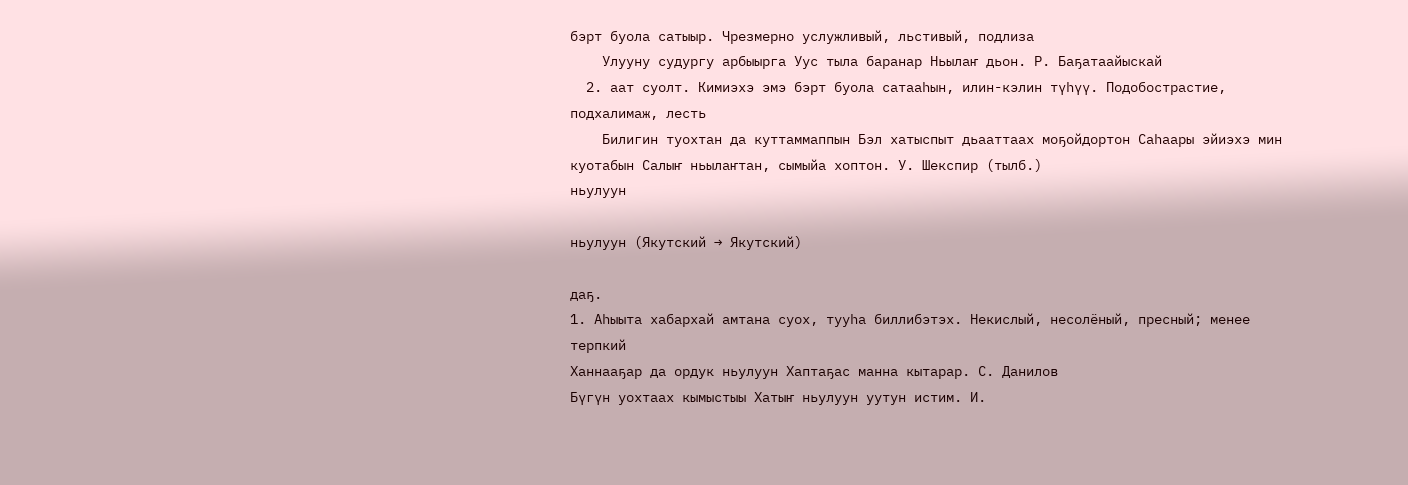бэрт буола сатыыр. Чрезмерно услужливый, льстивый, подлиза
    Улууну судургу арбыырга Уус тыла баранар Ньылаҥ дьон. Р. Баҕатаайыскай
  2. аат суолт. Кимиэхэ эмэ бэрт буола сатааһын, илин-кэлин түһүү. Подобострастие, подхалимаж, лесть
    Билигин туохтан да куттаммаппын Бэл хатыспыт дьааттаах моҕойдортон Саһаары эйиэхэ мин куотабын Салыҥ ньылаҥтан, сымыйа хоптон. У. Шекспир (тылб.)
ньулуун

ньулуун (Якутский → Якутский)

даҕ.
1. Аһыыта хабархай амтана суох, тууһа биллибэтэх. Некислый, несолёный, пресный; менее терпкий
Ханнааҕар да ордук ньулуун Хаптаҕас манна кытарар. С. Данилов
Бүгүн уохтаах кымыстыы Хатыҥ ньулуун уутун истим. И.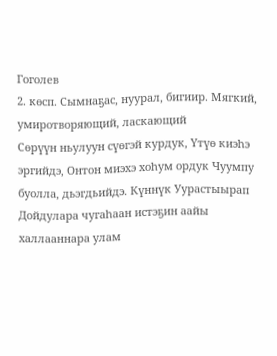Гоголев
2. көсп. Сымнаҕас, нуурал, бигиир. Мягкий, умиротворяющий, ласкающий
Сөрүүн ньулуун сүөгэй курдук, Үтүө киэһэ эргийдэ, Онтон миэхэ хоһум ордук Чуумпу буолла, дьэгдьийдэ. Күннүк Уурастыырап
Дойдулара чугаһаан истэҕин аайы халлааннара улам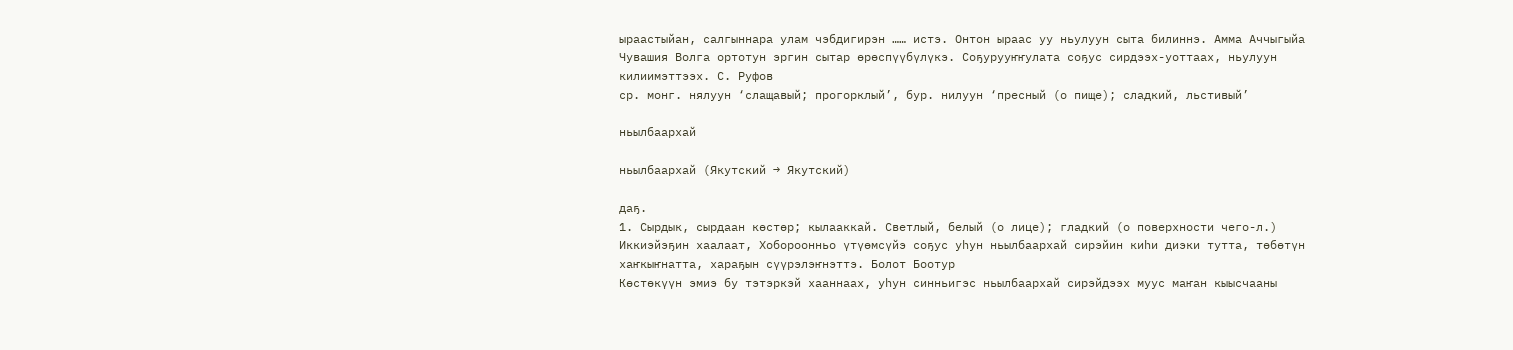ыраастыйан, салгыннара улам чэбдигирэн …… истэ. Онтон ыраас уу ньулуун сыта билиннэ. Амма Аччыгыйа
Чувашия Волга ортотун эргин сытар өрөспүүбүлүкэ. Соҕурууҥҥулата соҕус сирдээх-уоттаах, ньулуун килиимэттээх. С. Руфов
ср. монг. нялуун ‘слащавый; прогорклый’, бур. нилуун ‘пресный (о пище); сладкий, льстивый’

ньылбаархай

ньылбаархай (Якутский → Якутский)

даҕ.
1. Сырдык, сырдаан көстөр; кылааккай. Светлый, белый (о лице); гладкий (о поверхности чего-л.)
Иккиэйэҕин хаалаат, Хобороонньо үтүөмсүйэ соҕус уһун ньылбаархай сирэйин киһи диэки тутта, төбөтүн хаҥкыҥнатта, хараҕын сүүрэлэҥнэттэ. Болот Боотур
Көстөкүүн эмиэ бу тэтэркэй хааннаах, уһун синньигэс ньылбаархай сирэйдээх муус маҥан кыысчааны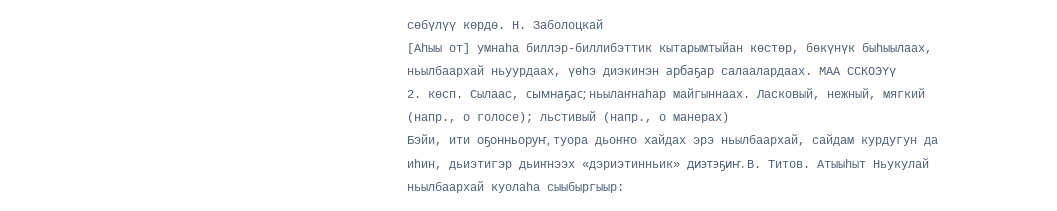сөбүлүү көрдө. Н. Заболоцкай
[Аһыы от] умнаһа биллэр-биллибэттик кытарымтыйан көстөр, бөкүнүк быһыылаах, ньылбаархай ньуурдаах, үөһэ диэкинэн арбаҕар салаалардаах. МАА ССКОЭҮү
2. көсп. Сылаас, сымнаҕас; ньылаҥнаһар майгыннаах. Ласковый, нежный, мягкий (напр., о голосе); льстивый (напр., о манерах)
Бэйи, ити оҕонньоруҥ, туора дьоҥҥо хайдах эрэ ньылбаархай, сайдам курдугун да иһин, дьиэтигэр дьиҥнээх «дэриэтинньик» диэтэҕиҥ. В. Титов. Атыыһыт Ньукулай ньылбаархай куолаһа сыыбыргыыр: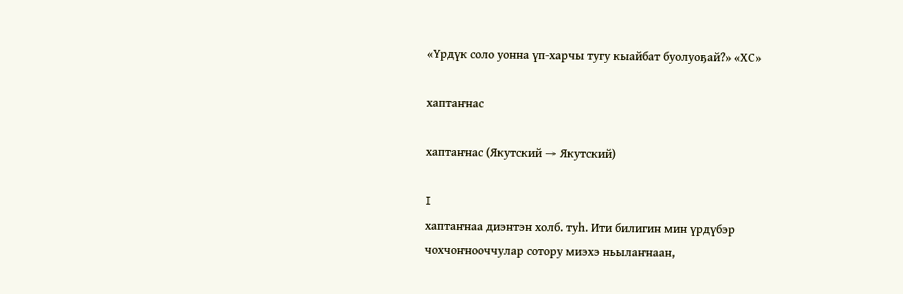«Үрдүк соло уонна үп-харчы тугу кыайбат буолуоҕай?» «ХС»

хаптаҥнас

хаптаҥнас (Якутский → Якутский)

I
хаптаҥнаа диэнтэн холб. туһ. Ити билигин мин үрдүбэр чохчоҥнооччулар сотору миэхэ ньылаҥнаан,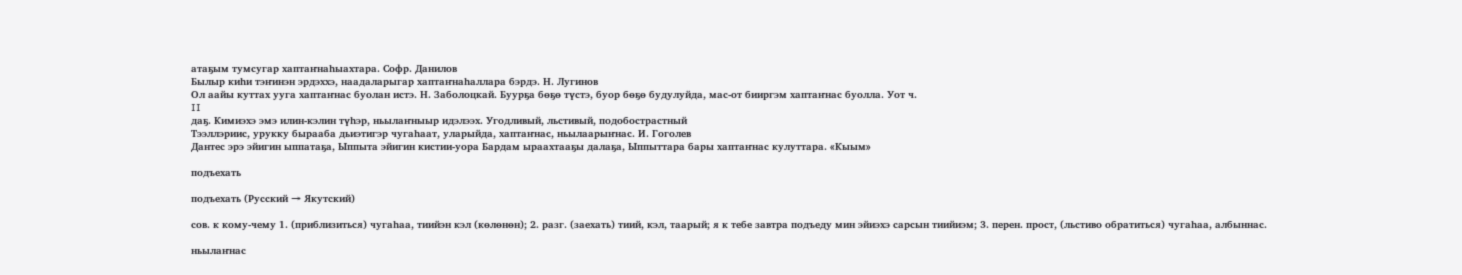атаҕым тумсугар хаптаҥнаһыахтара. Софр. Данилов
Былыр киһи тэҥинэн эрдэххэ, наадаларыгар хаптаҥнаһаллара бэрдэ. Н. Лугинов
Ол аайы куттах ууга хаптаҥнас буолан истэ. Н. Заболоцкай. Буурҕа бөҕө түстэ, буор бөҕө будулуйда, мас-от бииргэм хаптаҥнас буолла. Уот ч.
II
даҕ. Кимиэхэ эмэ илин-кэлин түһэр, ньылаҥныыр идэлээх. Угодливый, льстивый, подобострастный
Тээллэриис, урукку бырааба дьиэтигэр чугаһаат, уларыйда, хаптаҥнас, ньылаарыҥнас. И. Гоголев
Дантес эрэ эйигин ыппатаҕа, Ыппыта эйигин кистии-уора Бардам ыраахтааҕы далаҕа, Ыппыттара бары хаптаҥнас кулуттара. «Кыым»

подъехать

подъехать (Русский → Якутский)

сов. к кому-чему 1. (приблизиться) чугаһаа, тиийэн кэл (көлөнөн); 2. разг. (заехать) тиий, кэл, таарый; я к тебе завтра подъеду мин эйиэхэ сарсын тиийиэм; 3. перен. прост, (льстиво обратиться) чугаһаа, албыннас.

ньылаҥнас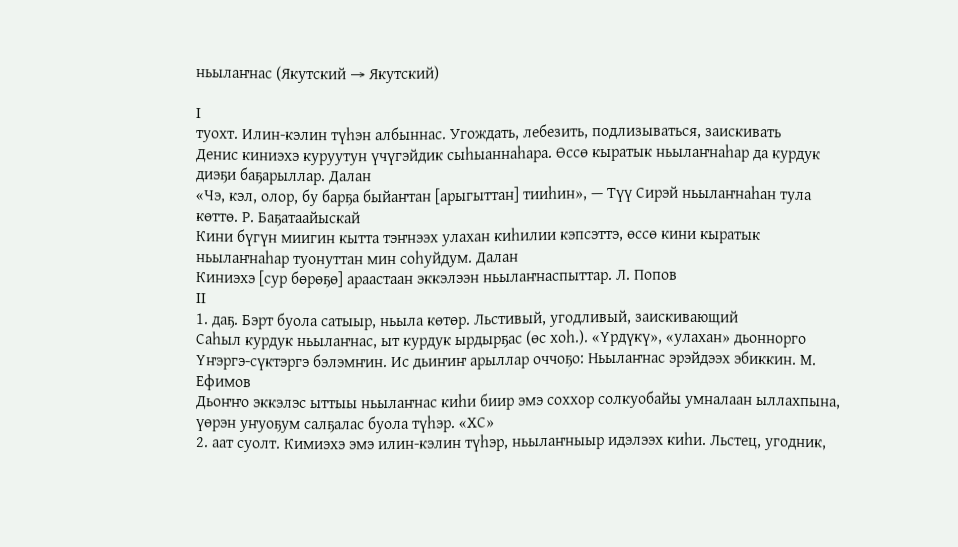ньылаҥнас (Якутский → Якутский)

I
туохт. Илин-кэлин түһэн албыннас. Угождать, лебезить, подлизываться, заискивать
Денис киниэхэ куруутун үчүгэйдик сыһыаннаһара. Өссө кыратык ньылаҥнаһар да курдук диэҕи баҕарыллар. Далан
«Чэ, кэл, олор, бу барҕа быйаҥтан [арыгыттан] тииһин», — Түү Сирэй ньылаҥнаһан тула көттө. Р. Баҕатаайыскай
Кини бүгүн миигин кытта тэҥнээх улахан киһилии кэпсэттэ, өссө кини кыратык ньылаҥнаһар туонуттан мин соһуйдум. Далан
Киниэхэ [сур бөрөҕө] араастаан эккэлээн ньылаҥнаспыттар. Л. Попов
II
1. даҕ. Бэрт буола сатыыр, ньыла көтөр. Льстивый, угодливый, заискивающий
Саһыл курдук ньылаҥнас, ыт курдук ырдырҕас (өс хоһ.). «Үрдүкү», «улахан» дьоннорго Үҥэргэ-сүктэргэ бэлэмҥин. Ис дьиҥиҥ арыллар оччоҕо: Ньылаҥнас эрэйдээх эбиккин. М. Ефимов
Дьоҥҥо эккэлэс ыттыы ньылаҥнас киһи биир эмэ соххор солкуобайы умналаан ыллахпына, үөрэн уҥуоҕум салҕалас буола түһэр. «ХС»
2. аат суолт. Кимиэхэ эмэ илин-кэлин түһэр, ньылаҥныыр идэлээх киһи. Льстец, угодник,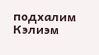подхалим
Кэлиэм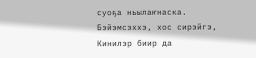суоҕа ньылаҥнаска. Бэйэмсэххэ, хос сирэйгэ, Кинилэр биир да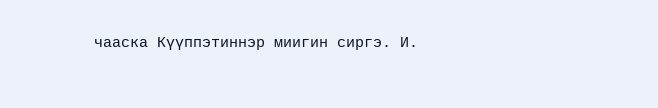чааска Күүппэтиннэр миигин сиргэ. И.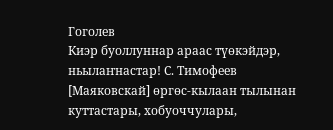Гоголев
Киэр буоллуннар араас түөкэйдэр, ньылаҥнастар! С. Тимофеев
[Маяковскай] өргөс-кылаан тылынан куттастары, хобуоччулары,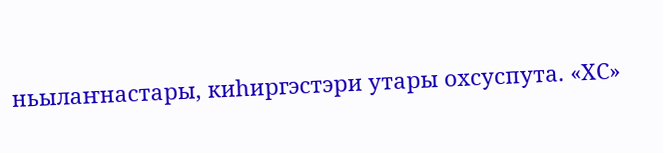ньылаҥнастары, киһиргэстэри утары охсуспута. «ХС»